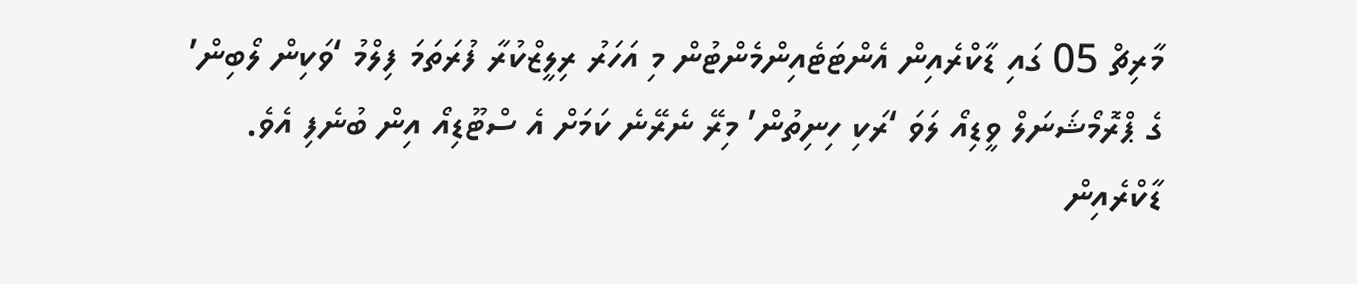މާރިޗް 05 ގައި ޑާކްރެއިން އެންޓަޓެއިންމެންޓުން މި އަހަރު ރިލީޒްކުރާ ފުރަތަމަ ފިލްމު ‘ވަކިން ލޯބިން’ ގެ ޕްރޮމޯޝަނަލް ވީޑިއޯ ލަވަ ‘ރަކި ހިނިތުން’ މިރޭ ނެރޭނެ ކަމަށް އެ ސްޓޫޑިއޯ އިން ބުނެފި އެވެ.
ޑާކްރެއިން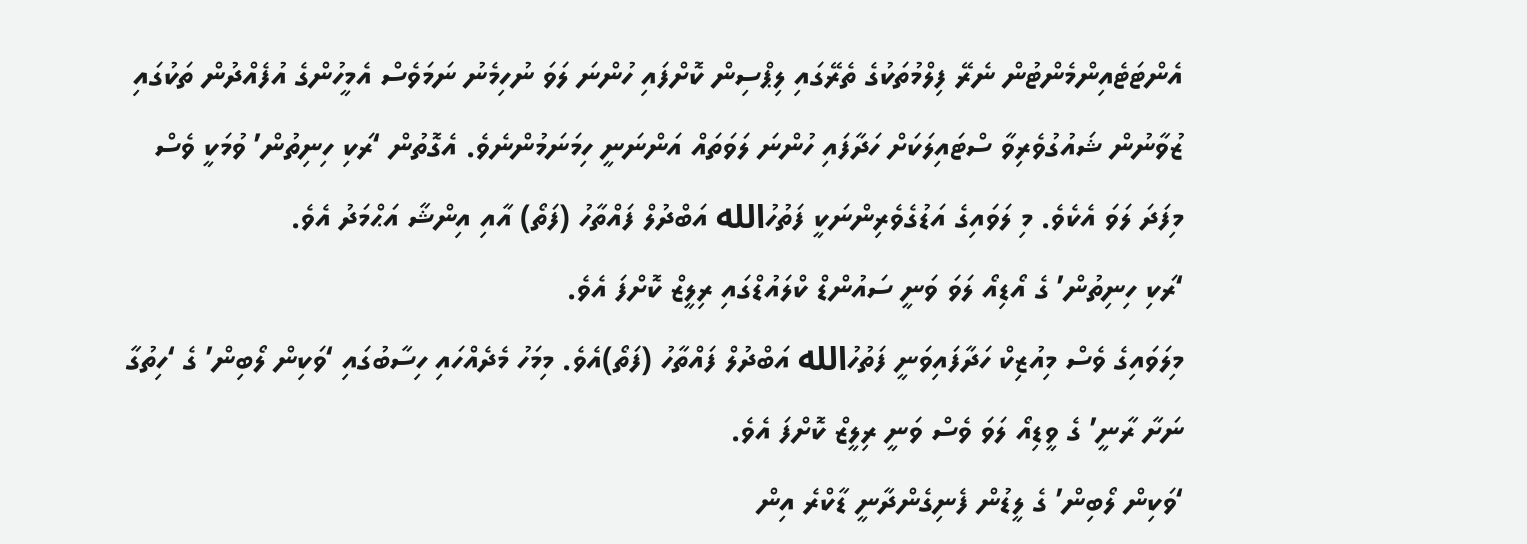އެންޓަޓެއިންމެންޓުން ނެރޭ ފިލްމުތަކުގެ ތެރޭގައި ލިޕްސިން ކޮށްފައި ހުންނަ ލަވަ ނުހިމެނު ނަމަވެސް އެމީހުންގެ އުފެއްދުން ތަކުގައި ޒުވާނުން ޝައުގުވެރިވާ ސްޓައިލަކަށް ހަދާފައި ހުންނަ ލަވަތައް އަންނަނީ ހިމަނަމުންނެވެ. އެގޮތުން ‘ރަކި ހިނިތުން’ ވުމަކީ ވެސް މިފަދަ ލަވަ އެކެވެ. މި ލަވައިގެ އަޑުގެވެރިންނަކީ ފަތުހުالله އަބްދުލް ފައްތާހު (ފަތޯ) އާއި އިންޝާ އަޙްމަދު އެވެ.
‘ރަކި ހިނިތުން’ ގެ އޯޑިއޯ ލަވަ ވަނީ ސައުންޑް ކްލައުޑްގައި ރިލީޒް ކޮށްފަ އެވެ.
މިލަވައިގެ ވެސް މިއުޒިކް ހަދާފައިވަނީ ފަތުހުالله އަބްދުލް ފައްތާހު (ފަތޯ)އެވެ. މިމަހު މެދެއްހައި ހިސާބުގައި ‘ވަކިން ލޯބިން’ ގެ ‘ހިތުގާ ނަށާ ރާނީ’ ގެ ވީޑިއޯ ލަވަ ވެސް ވަނީ ރިލީޒް ކޮށްފަ އެވެ.
‘ވަކިން ލޯބިން’ ގެ ލީޑުން ފެނިގެންދާނީ ޑާކްރެ އިން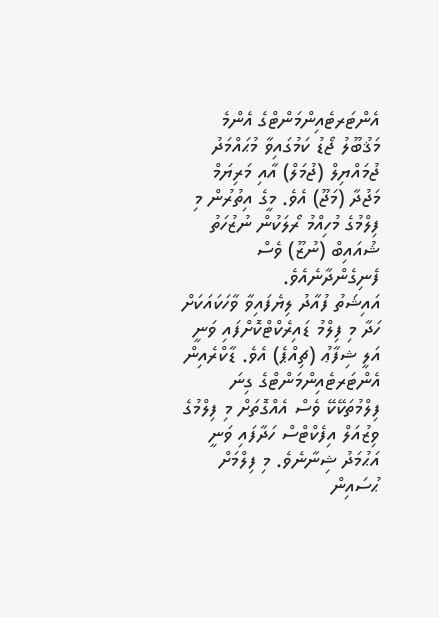އެންޓަރޓެއިންމަންޓްގެ އެންމެ މަޤުބޫލު ޖޯޑު ކަމުގައިވާ މުޙައްމަދު ޖުމައްޔިލް (ޖުމަލް) އާއި މަރިޔަމް މަޖުދާ (މަޖޫ) އެވެ. މީގެ އިތުރުން މި ފިލްމުގެ މުހިއްމު ރޯލަކުން ނުޒުހަތު ޝުއައިބް (ނުޒޫ) ވެސް ފެނިގެންދާނެއެވެ.
އައިޝަތު ފުއާދު ލިޔެފައިވާ ވާހަކައަކަށް ހަދާ މި ފިލްމު ޑައިރެކްޓްކޮށްފައި ވަނީ އަލީ ޝިފާޢު (ޗިއްޕެ) އެވެ. ޑާކްރެއިން އެންޓަރޓެއިންމަންޓްގެ ގިނަ ފިލްމުތަކޭކޭ ވެސް އެއްގޮތަށް މި ފިލްމުގެ ވިޒުއަލް އިފެކްޓްސް ހަދާފައި ވަނީ އަޙުމަދު ޝިނާނެވެ. މި ފިލްމަށް ޙުސައިން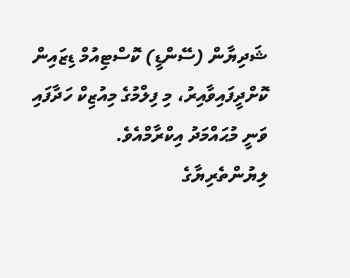ޝަދިޔާން (ސޭންޑީ) ކޮސްޓިއުމް ޑިޒައިން ކޮށްދީފައިވާއިރު، މި ފިލްމުގެ މިއުޒިކް ހަދާފައި ވަނީ މުޙައްމަދު އިކްރާމްއެވެ.
ލިޔުންތެރިޔާގެ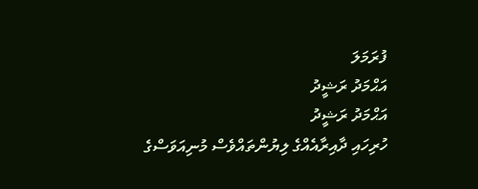ފުރަމަލަ
އަޙްމަދު ރަޝީދު
އަޙްމަދު ރަޝީދު
ހުރިހައި ދާއިރާއެއްގެ ލިޔުންތައްވެސް މުނިއަވަސްގެ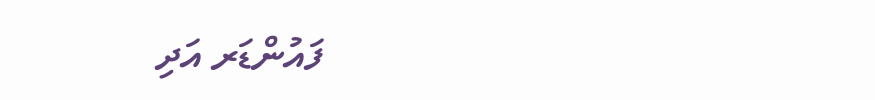ފައުންޑަރ އަދި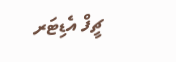ޗީފް އެޑިޓަރ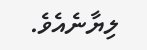ލިޔާނެއެވެ.